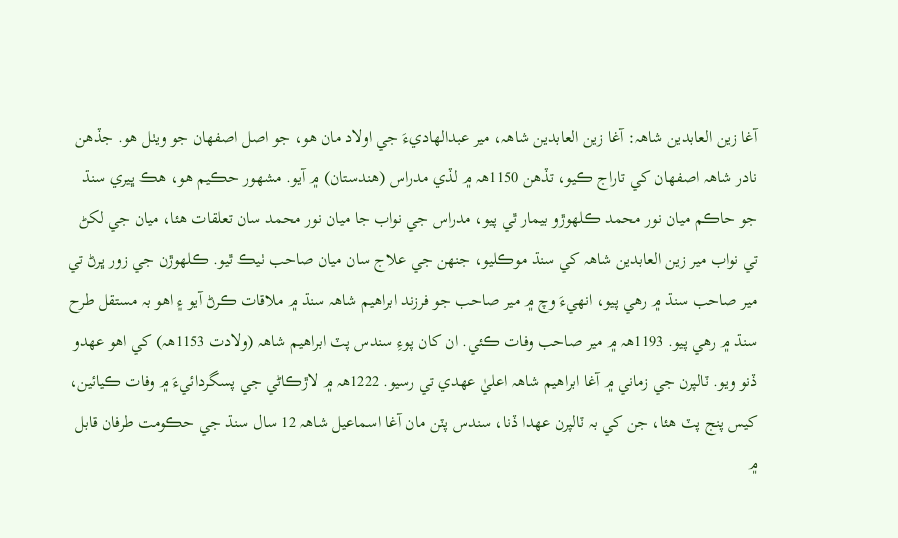آغا زين العابدين شاھہ: آغا زين العابدين شاھہ، مير عبدالهاديءَ جي اولاد مان هو، جو اصل اصفهان جو ويٺل هو. جڏهن نادر شاھہ اصفهان کي تاراج ڪيو، تڏهن 1150ھہ ۾ لڏي مدراس (هندستان) ۾ آيو. مشھور حڪيم هو، هڪ ڀيري سنڌ جو حاڪم ميان نور محمد ڪلهوڙو بيمار ٿي پيو، مدراس جي نواب جا ميان نور محمد سان تعلقات هئا، ميان جي لکڻ تي نواب مير زين العابدين شاھہ کي سنڌ موڪليو، جنهن جي علاج سان ميان صاحب ٺيڪ ٿيو. ڪلهوڙن جي زور ڀرڻ تي مير صاحب سنڌ ۾ رهي پيو، انهيءَ وچ ۾ مير صاحب جو فرزند ابراهيم شاھہ سنڌ ۾ ملاقات ڪرڻ آيو ۽ اهو بہ مستقل طرح سنڌ ۾ رهي پيو. 1193ھہ ۾ مير صاحب وفات ڪئي. ان کان پوءِ سندس پٽ ابراهيم شاھہ (ولادت 1153ھہ) کي اهو عهدو ڏنو ويو. ٽالپرن جي زماني ۾ آغا ابراهيم شاھہ اعليٰ عهدي تي رسيو. 1222ھہ ۾ لاڙڪاڻي جي پسگردائيءَ ۾ وفات ڪيائين، کيس پنج پٽ هئا، جن کي بہ ٽالپرن عهدا ڏنا، سندس پٽن مان آغا اسماعيل شاھہ 12 سال سنڌ جي حڪومت طرفان قابل ۾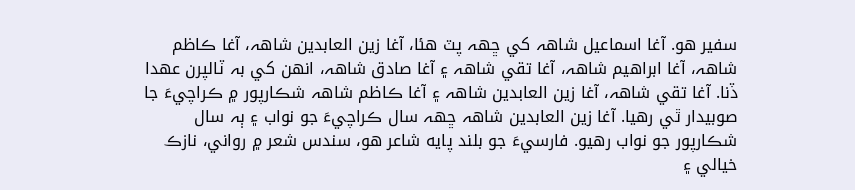سفير هو. آغا اسماعيل شاھہ کي ڇھہ پٽ هئا، آغا زين العابدين شاھہ، آغا ڪاظم شاھہ، آغا ابراهيم شاھہ، آغا تقي شاھہ ۽ آغا صادق شاھہ، انهن کي بہ ٽالپرن عهدا ڏنا. آغا تقي شاھہ، آغا زين العابدين شاھہ ۽ آغا ڪاظم شاھہ شڪارپور ۾ ڪراچيءَ جا صوبيدار ٿي رهيا. آغا زين العابدين شاھہ ڇھہ سال ڪراچيءَ جو نواب ۽ ٻہ سال شڪارپور جو نواب رهيو. فارسيءَ جو بلند پايه شاعر هو، سندس شعر ۾ رواني، نازڪ خيالي ۽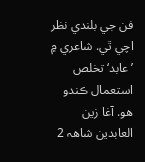فن جي بلندي نظر اچي ٿي. شاعري ۾ ’عابد‘ تخلص استعمال ڪندو هو. آغا زين العابدين شاھہ 2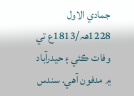جمادي الاول 1228ھہ/1813ع تي وفات ڪئي ۽ حيدرآباد ۾ مدفون آهي. سندس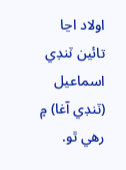اولاد اڃا تائين ٽنڊي اسماعيل (ٽنڊي آغا) ۾ رهي ٿو.